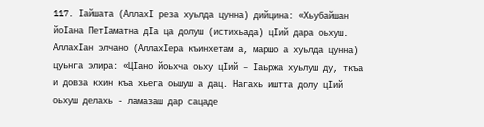117. Iайшата (АллахI реза хуьлда цунна) дийцина: «Хьубайшан йоIана ПетIаматна дIа ца долуш (истихьада) цIий дара оьхуш. АллахIан элчано (АллахIера къинхетам а, маршо а хуьлда цунна) цуьнга элира: «ЦIано йоьхча оьху цIий – Iаьржа хуьлуш ду, ткъа и довза кхин къа хьега оьшуш а дац. Нагахь иштта долу цIий оьхуш делахь - ламазаш дар сацаде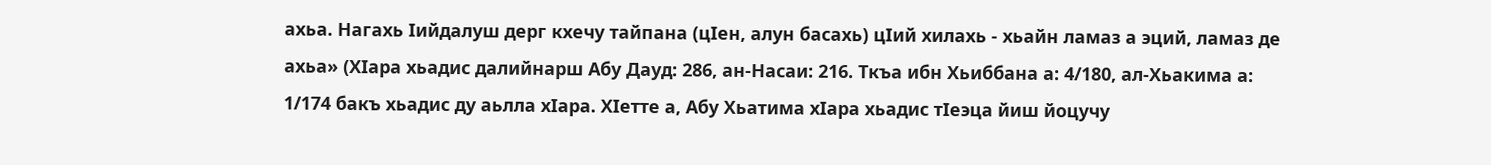ахьа. Нагахь Iийдалуш дерг кхечу тайпана (цIен, алун басахь) цIий хилахь - хьайн ламаз а эций, ламаз де ахьа» (ХIара хьадис далийнарш Абу Дауд: 286, ан-Насаи: 216. Ткъа ибн Хьиббана а: 4/180, ал-Хьакима а: 1/174 бакъ хьадис ду аьлла хIара. ХIетте а, Абу Хьатима хIара хьадис тIеэца йиш йоцучу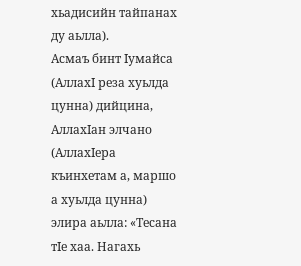хьадисийн тайпанах ду аьлла).
Асмаъ бинт Iумайса (АллахI реза хуьлда цунна) дийцина, АллахIан элчано (АллахIера къинхетам а, маршо а хуьлда цунна) элира аьлла: «Тесана тIе хаа. Нагахь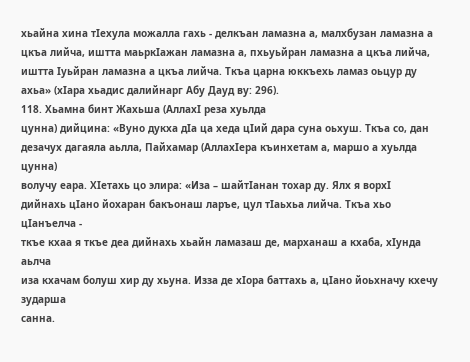хьайна хина тIехула можалла гахь - делкъан ламазна а, малхбузан ламазна а цкъа лийча, иштта маьркIажан ламазна а, пхьуьйран ламазна а цкъа лийча, иштта Iуьйран ламазна а цкъа лийча. Ткъа царна юккъехь ламаз оьцур ду ахьа» (хIара хьадис далийнарг Абу Дауд ву: 296).
118. Хьамна бинт Жахьша (АллахI реза хуьлда
цунна) дийцина: «Вуно дукха дIа ца хеда цIий дара суна оьхуш. Ткъа со, дан
дезачух дагаяла аьлла, Пайхамар (АллахIера къинхетам а, маршо а хуьлда цунна)
волучу еара. ХIетахь цо элира: «Иза – шайтIанан тохар ду. Ялх я ворхI
дийнахь цIано йохаран бакъонаш ларъе, цул тIаьхьа лийча. Ткъа хьо цIанъелча -
ткъе кхаа я ткъе деа дийнахь хьайн ламазаш де, марханаш а кхаба, хIунда аьлча
иза кхачам болуш хир ду хьуна. Изза де хIора баттахь а, цIано йоьхначу кхечу зударша
санна.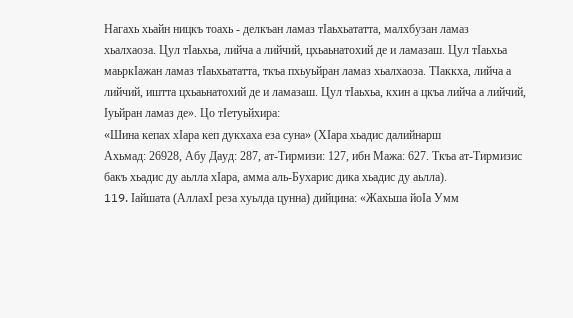Нагахь хьайн ницкъ тоахь - делкъан ламаз тIаьхьататта, малхбузан ламаз
хьалхаоза. Цул тIаьхьа, лийча а лийчий, цхьаьнатохий де и ламазаш. Цул тIаьхьа
маьркIажан ламаз тIаьхьататта, ткъа пхьуьйран ламаз хьалхаоза. ТIаккха, лийча а
лийчий, иштта цхьаьнатохий де и ламазаш. Цул тIаьхьа, кхин а цкъа лийча а лийчий,
Iуьйран ламаз де». Цо тIетуьйхира:
«Шина кепах хIара кеп дукхаха еза суна» (ХIара хьадис далийнарш
Ахьмад: 26928, Абу Дауд: 287, ат-Тирмизи: 127, ибн Мажа: 627. Ткъа ат-Тирмизис
бакъ хьадис ду аьлла хIара, амма аль-Бухарис дика хьадис ду аьлла).
119. Iайшата (АллахI реза хуьлда цунна) дийцина: «Жахьша йоIа Умм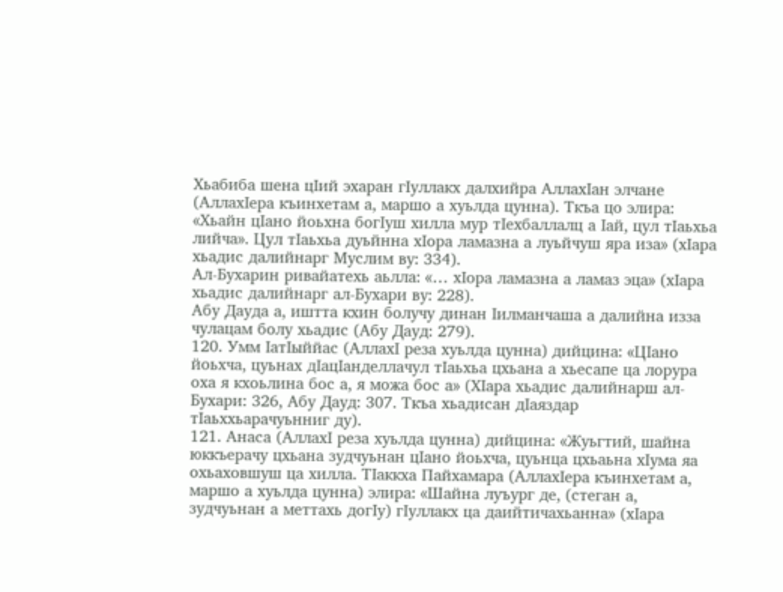Хьабиба шена цIий эхаран гIуллакх далхийра АллахIан элчане (АллахIера къинхетам а, маршо а хуьлда цунна). Ткъа цо элира: «Хьайн цIано йоьхна богIуш хилла мур тIехбаллалц а Iай, цул тIаьхьа лийча». Цул тIаьхьа дуьйнна хIора ламазна а луьйчуш яра иза» (хIара хьадис далийнарг Муслим ву: 334).
Ал-Бухарин ривайатехь аьлла: «… хIора ламазна а ламаз эца» (хIара хьадис далийнарг ал-Бухари ву: 228).
Абу Дауда а, иштта кхин болучу динан Iилманчаша а далийна изза чулацам болу хьадис (Абу Дауд: 279).
120. Умм IатIыййас (АллахI реза хуьлда цунна) дийцина: «ЦIано йоьхча, цуьнах дIацIанделлачул тIаьхьа цхьана а хьесапе ца лорура оха я кхоьлина бос а, я можа бос а» (ХIара хьадис далийнарш ал-Бухари: 326, Абу Дауд: 307. Ткъа хьадисан дIаяздар тIаьххьарачуьнниг ду).
121. Анаса (АллахI реза хуьлда цунна) дийцина: «Жуьгтий, шайна юккъерачу цхьана зудчуьнан цIано йоьхча, цуьнца цхьаьна хIума яа охьаховшуш ца хилла. ТIаккха Пайхамара (АллахIера къинхетам а, маршо а хуьлда цунна) элира: «Шайна луъург де, (стеган а, зудчуьнан а меттахь догIу) гIуллакх ца даийтичахьанна» (хIара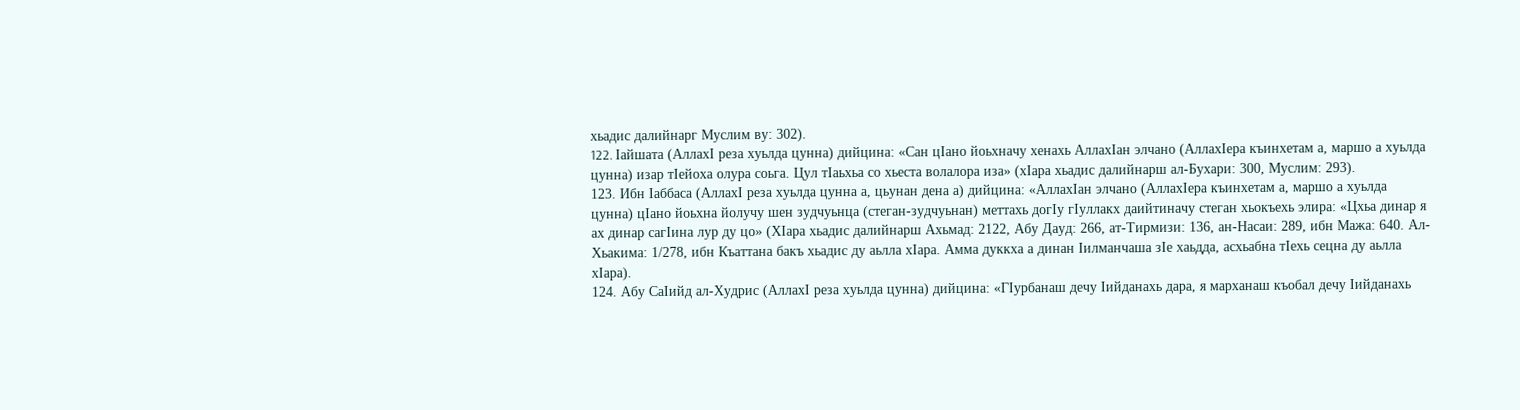хьадис далийнарг Муслим ву: 302).
122. Iайшата (АллахI реза хуьлда цунна) дийцина: «Сан цIано йоьхначу хенахь АллахIан элчано (АллахIера къинхетам а, маршо а хуьлда цунна) изар тIейоха олура соьга. Цул тIаьхьа со хьеста волалора иза» (хIара хьадис далийнарш ал-Бухари: 300, Муслим: 293).
123. Ибн Iаббаса (АллахI реза хуьлда цунна а, цьунан дена а) дийцина: «АллахIан элчано (АллахIера къинхетам а, маршо а хуьлда цунна) цIано йоьхна йолучу шен зудчуьнца (стеган-зудчуьнан) меттахь догIу гIуллакх даийтиначу стеган хьокъехь элира: «Цхьа динар я ах динар сагIина лур ду цо» (ХIара хьадис далийнарш Ахьмад: 2122, Абу Дауд: 266, ат-Тирмизи: 136, ан-Насаи: 289, ибн Мажа: 640. Ал-Хьакима: 1/278, ибн Къаттана бакъ хьадис ду аьлла хIара. Амма дуккха а динан Iилманчаша зIе хаьдда, асхьабна тIехь сецна ду аьлла хIара).
124. Абу СаIийд ал-Худрис (АллахI реза хуьлда цунна) дийцина: «ГIурбанаш дечу Iийданахь дара, я марханаш къобал дечу Iийданахь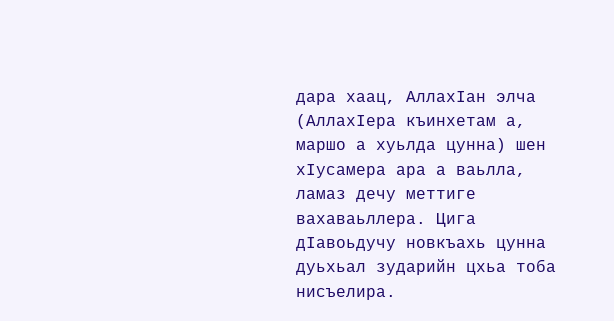дара хаац, АллахIан элча (АллахIера къинхетам а, маршо а хуьлда цунна) шен хIусамера ара а ваьлла, ламаз дечу меттиге вахаваьллера. Цига дIавоьдучу новкъахь цунна дуьхьал зударийн цхьа тоба нисъелира.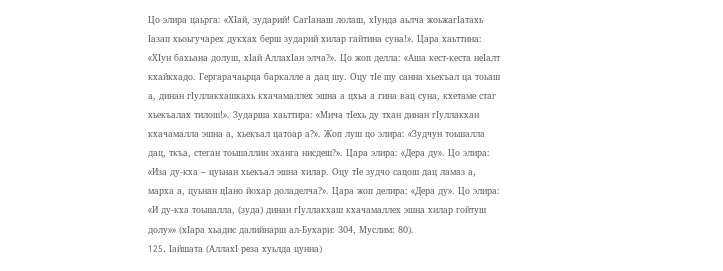Цо элира цаьрга: «ХIай, зударий! СагIанаш лолаш, хIунда аьлча жоьжагIатахь Iазап хьоьгучарех дукхах берш зударий хилар гайтина суна!». Цара хаьттина: «ХIун бахьана долуш, хIай АллахIан элча?». Цо жоп делла: «Аша кест-кеста неIалт кхайкхадо. Гергарачаьрца баркалле а дац шу. Оцу тIе шу санна хьекъал ца тоьаш а, динан гIуллакхашкахь кхачамаллех эшна а цхьа а гина вац суна, кхетаме стаг хьекъалах тилош!». Зударша хаьттира: «Мича тIехь ду тхан динан гIуллакхан кхачамалла эшна а, хьекъал цатоар а?». Жоп луш цо элира: «Зудчун тоьшалла дац, ткъа, стеган тоьшаллин эханга нисдеш?». Цара элира: «Дера ду». Цо элира: «Иза ду-кха – цуьнан хьекъал эшна хилар. Оцу тIе зудчо сацош дац ламаз а, марха а, цуьнан цIано йохар доладелча?». Цара жоп делира: «Дера ду». Цо элира: «И ду-кха тоьшалла, (зуда) динан гIуллакхаш кхачамаллех эшна хилар гойтуш долу»» (хIара хьадис далийнарш ал-Бухари: 304, Муслим: 80).
125. Iайшата (АллахI реза хуьлда цунна)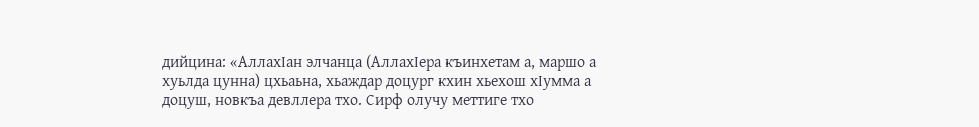дийцина: «АллахIан элчанца (АллахIера къинхетам а, маршо а хуьлда цунна) цхьаьна, хьаждар доцург кхин хьехош хIумма а доцуш, новкъа девллера тхо. Сирф олучу меттиге тхо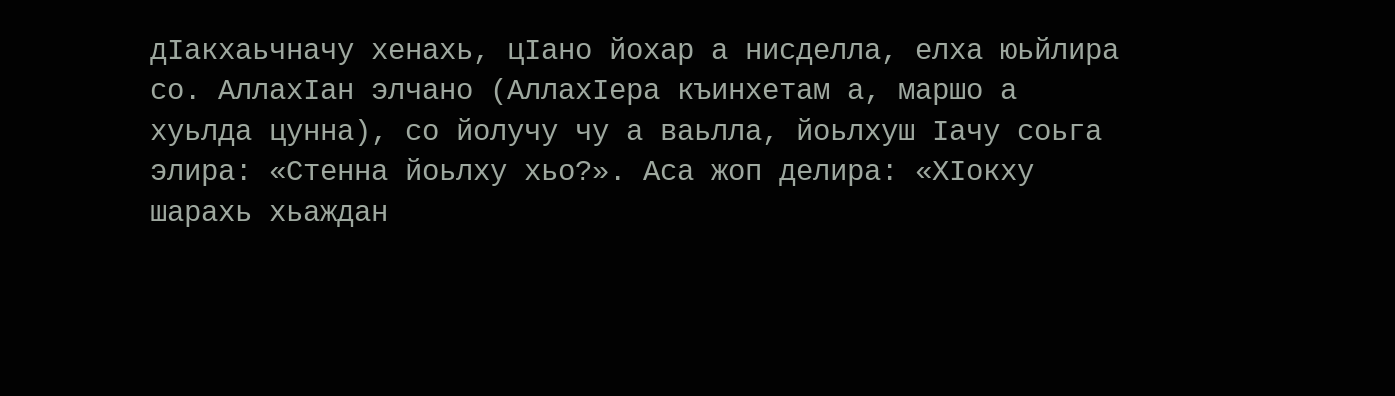дIакхаьчначу хенахь, цIано йохар а нисделла, елха юьйлира со. АллахIан элчано (АллахIера къинхетам а, маршо а хуьлда цунна), со йолучу чу а ваьлла, йоьлхуш Iачу соьга элира: «Стенна йоьлху хьо?». Аса жоп делира: «ХIокху шарахь хьаждан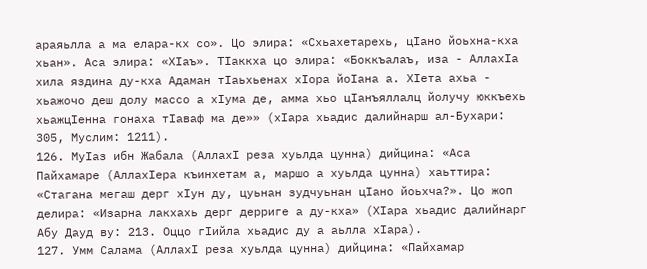араяьлла а ма елара-кх со». Цо элира: «Схьахетарехь, цIано йоьхна-кха хьан». Аса элира: «ХIаъ». ТIаккха цо элира: «Боккъалаъ, иза - АллахIа хила яздина ду-кха Адаман тIаьхьенах хIора йоIана а. ХIета ахьа - хьажочо деш долу массо а хIума де, амма хьо цIанъяллалц йолучу юккъехь хьажцIенна гонаха тIаваф ма де»» (хIара хьадис далийнарш ал-Бухари: 305, Муслим: 1211).
126. МуIаз ибн Жабала (АллахI реза хуьлда цунна) дийцина: «Аса Пайхамаре (АллахIера къинхетам а, маршо а хуьлда цунна) хаьттира: «Стагана мегаш дерг хIун ду, цуьнан зудчуьнан цIано йоьхча?». Цо жоп делира: «Изарна лакхахь дерг дерриге а ду-кха» (ХIара хьадис далийнарг Абу Дауд ву: 213. Оццо гIийла хьадис ду а аьлла хIара).
127. Умм Салама (АллахI реза хуьлда цунна) дийцина: «Пайхамар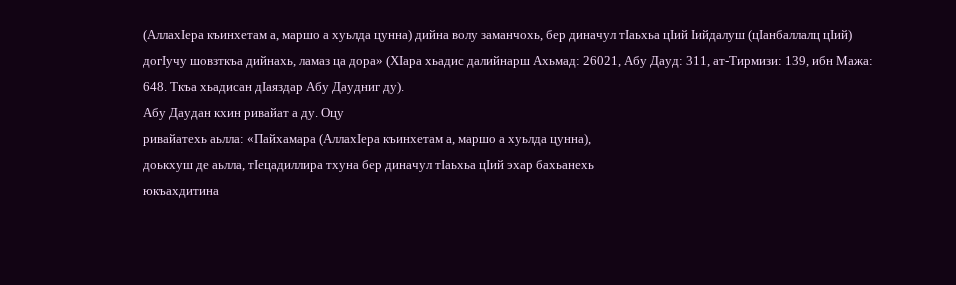(АллахIера къинхетам а, маршо а хуьлда цунна) дийна волу заманчохь, бер диначул тIаьхьа цIий Iийдалуш (цIанбаллалц цIий) догIучу шовзткъа дийнахь, ламаз ца дора» (ХIара хьадис далийнарш Ахьмад: 26021, Абу Дауд: 311, ат-Тирмизи: 139, ибн Мажа: 648. Ткъа хьадисан дIаяздар Абу Даудниг ду).
Абу Даудан кхин ривайат а ду. Оцу
ривайатехь аьлла: «Пайхамара (АллахIера къинхетам а, маршо а хуьлда цунна),
доькхуш де аьлла, тIецадиллира тхуна бер диначул тIаьхьа цIий эхар бахьанехь
юкъахдитина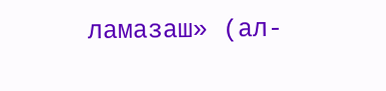ламазаш» (ал-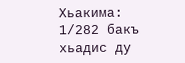Хьакима: 1/282 бакъ хьадис ду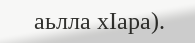аьлла хIара).